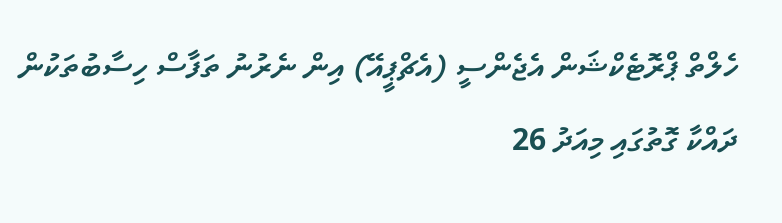ހެލްތް ޕްރޮޓެކްޝަން އެޖެންސީ (އެޗްޕީއޭ) އިން ނެރުނު ތަފާސް ހިސާބުތަކުން ދައްކާ ގޮތުގައި މިއަދު 26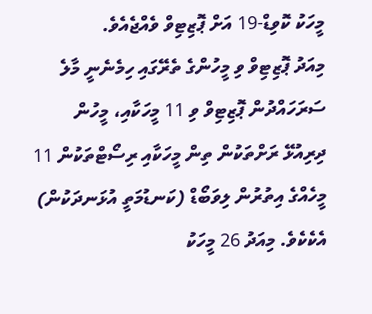މީހަކު ކޮވިޑް-19 އަށް ޕޮޒިޓިވް ވެއްޖެއެވެ.
މިއަދު ޕޮޒިޓިވް ވި މީހުންގެ ތެރޭގައި ހިމެނެނީ މާލެ ސަރަހައްދުން ޕޮޒިޓިވް ވި 11 މީހަކާއި، މީހުން ދިރިއުޅޭ ރަށްތަކުން ތިން މީހަކާއި ރިސޯޓްތަކުން 11 މީހެއްގެ އިތުރުން ލިވަބޯޑް (ކަނޑުމަތީ އުޅަނދަކުން) އެކެކެވެ. މިއަދު 26 މީހަކު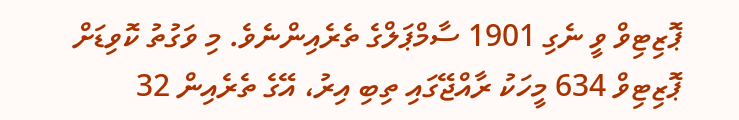ޕޮޒިޓިވް ވީ ނެގި 1901 ސާމްޕަލްގެ ތެރެއިންނެވެ. މި ވަގުތު ކޮވިޑަށް ޕޮޒިޓިވް 634 މީހަކު ރާއްޖޭގައި ތިބި އިރު، އޭގެ ތެރެއިން 32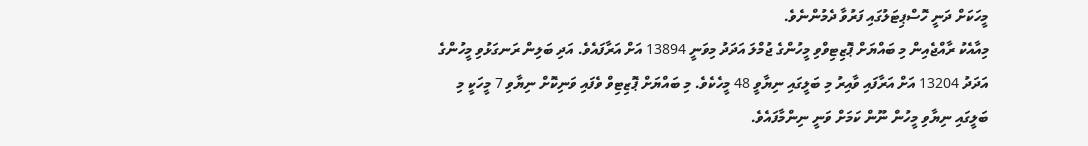މީހަކަށް ދަނީ ހޮސްޕިޓަލުގައި ފަރުވާ ދެމުންނެވެ.
މިއާއެކު ރާއްޖެއިން މި ބައްޔަށް ޕޮޒިޓިވްވި މީހުންގެ ޖުމްލަ އަދަދު މިވަނީ 13894 އަށް އަރާފައެވެ. އަދި ބަލިން ރަނގަޅުވި މީހުންގެ އަދަދު 13204 އަށް އަރާފައި ވާއިރު މި ބަލީގައި ނިޔާވީ 48 މީހެކެވެ. މި ބައްޔަށް ޕޮޒިޓިވް ވެފައި ވަނިކޮށް ނިޔާވި 7 މީހަކީ މި ބަލީގައި ނިޔާވި މީހުން ނޫން ކަމަށް ވަނީ ނިންމާފައެވެ.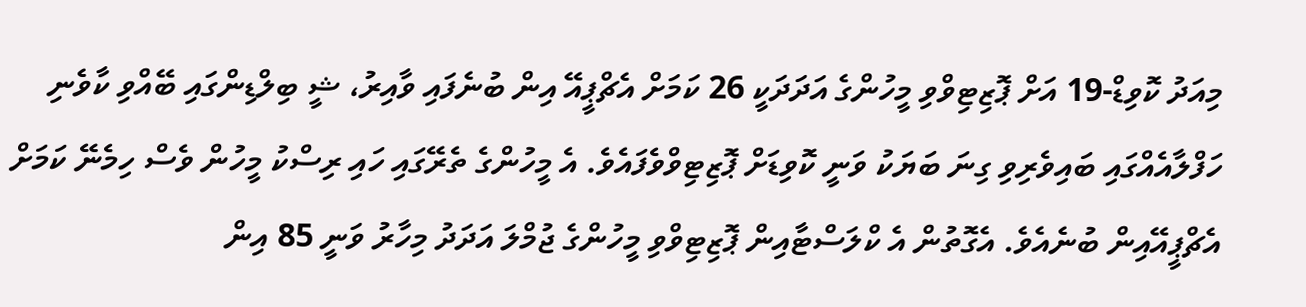މިއަދު ކޮވިޑް-19 އަށް ޕޮޒިޓިވްވި މީހުންގެ އަދަދަކީ 26 ކަމަށް އެޗްޕީއޭ އިން ބުނެފައި ވާއިރު، ޝީ ބިލްޑިންގައި ބޭއްވި ކާވެނި ހަފްލާއެއްގައި ބައިވެރިވި ގިނަ ބަޔަކު ވަނީ ކޮވިޑަށް ޕޮޒިޓިވްވެފައެވެ. އެ މީހުންގެ ތެރޭގައި ހައި ރިސްކު މީހުން ވެސް ހިމެނޭ ކަމަށް އެޗްޕީއޭއިން ބުނެއެވެ. އެގޮތުން އެ ކްލަސްޓާއިން ޕޮޒިޓިވްވި މީހުންގެ ޖުމްލަ އަދަދު މިހާރު ވަނީ 85 އިން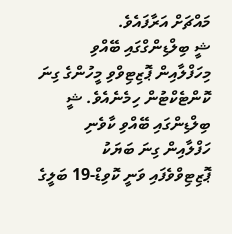މައްޗަށް އަރާފައެވެ.
ޝީ ބިލްޑިންގްގައި ބޭއްވި މިހަފްލާއިން ޕޮޒިޓިވްވި މީހުންގެ ގިނަ ކޮންޓެކްޓުން ހިމެނެއެވެ. ޝީ ބިލްޑިންގައި ބޭއްވި ކާވެނި ހަފްލާއިން ގިނަ ބަޔަކު ޕޮޒިޓިވްވެފައި ވަނީ ކޮވިޑް-19 ބަލީގެ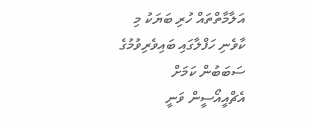އަލާމާތްތައް ހުރި ބަޔަކު މި ކާވެނި ހަފްލާގައި ބައިވެރިވުމުގެ ސަބަބުން ކަމަށް އެޗްއީއޯސީން ވަނީ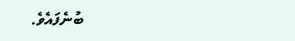ބުނެފައެވެ.